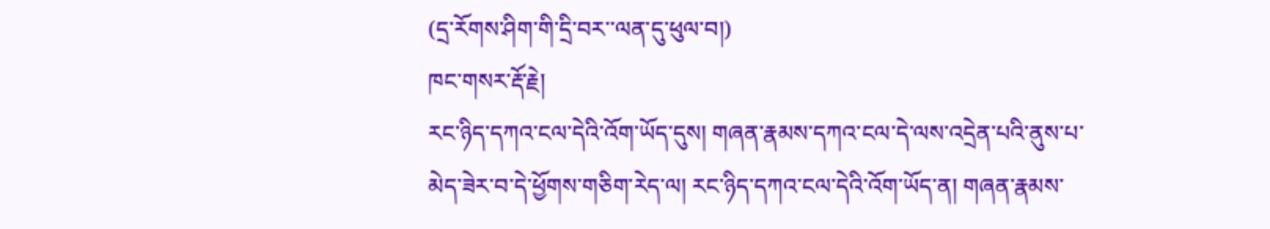(དྲ་རོགས་ཤིག་གི་དྲི་བར་་ལན་དུ་ཕུལ་བ།)
ཁང་གསར་རྡོ་རྗེ།
རང་ཉིད་དཀའ་ངལ་དེའི་འོག་ཡོད་དུས། གཞན་རྣམས་དཀའ་ངལ་དེ་ལས་འདྲེན་པའི་ནུས་པ་མེད་ཟེར་བ་དེ་ཕྱོགས་གཅིག་རེད་ལ། རང་ཉིད་དཀའ་ངལ་དེའི་འོག་ཡོད་ན། གཞན་རྣམས་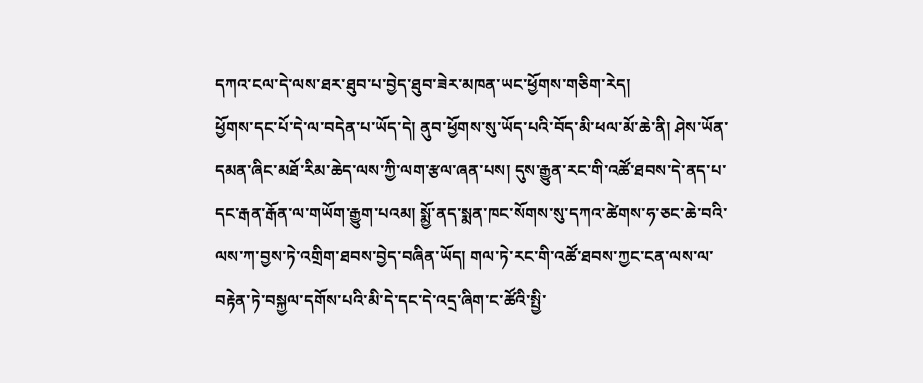དཀའ་ངལ་དེ་ལས་ཐར་ཐུབ་པ་བྱེད་ཐུབ་ཟེར་མཁན་ཡང་ཕྱོགས་གཅིག་རེད།
ཕྱོགས་དང་པོ་དེ་ལ་བདེན་པ་ཡོད་དེ། ནུབ་ཕྱོགས་སུ་ཡོད་པའི་བོད་མི་ཕལ་མོ་ཆེ་ནི། ཤེས་ཡོན་དམན་ཞིང་མཐོ་རིམ་ཆེད་ལས་ཀྱི་ལག་རྩལ་ཞན་པས། དུས་རྒྱུན་རང་གི་འཚོ་ཐབས་དེ་ནད་པ་དང་རྒན་རྒོན་ལ་གཡོག་རྒྱུག་པའམ། སྨྱོ་ནད་སྨན་ཁང་སོགས་སུ་དཀའ་ཚེགས་ཧ་ཅང་ཆེ་བའི་ལས་ཀ་བྱས་ཏེ་འགྲིག་ཐབས་བྱེད་བཞིན་ཡོད། གལ་ཏེ་རང་གི་འཚོ་ཐབས་ཀྱང་ངན་ལས་ལ་བརྟེན་ཏེ་བསྐྱལ་དགོས་པའི་མི་དེ་དང་དེ་འདྲ་ཞིག་ང་ཚོའི་སྤྱི་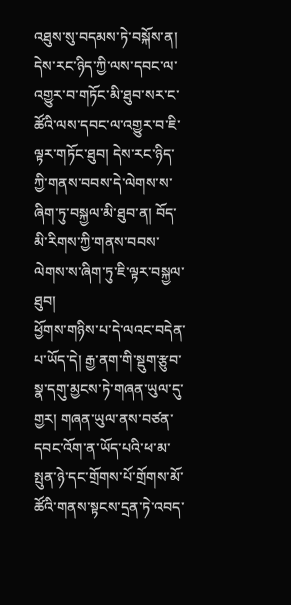འཐུས་སུ་བདམས་ཏེ་བསྐོས་ན། དེས་རང་ཉིད་ཀྱི་ལས་དབང་ལ་འགྱུར་བ་གཏོང་མི་ཐུབ་སར་ང་ཚོའི་ལས་དབང་ལ་འགྱུར་བ་ཇི་ལྟར་གཏོང་ཐུབ། དེས་རང་ཉིད་ཀྱི་གནས་བབས་དེ་ལེགས་ས་ཞིག་ཏུ་བསྐྱལ་མི་ཐུབ་ན། བོད་མི་རིགས་ཀྱི་གནས་བབས་ལེགས་ས་ཞིག་ཏུ་ཇི་ལྟར་བསྐྱལ་ཐུབ།
ཕྱོགས་གཉིས་པ་དེ་ལའང་བདེན་པ་ཡོད་དེ། རྒྱ་ནག་གི་སྡུག་རྩུབ་སྣ་དགུ་མྱངས་ཏེ་གཞན་ཡུལ་དུ་གྱར། གཞན་ཡུལ་ནས་བཙན་དབང་འོག་ན་ཡོད་པའི་ཕ་མ་སྤུན་ཉེ་དང་གྲོགས་པོ་གྲོགས་མོ་ཚོའི་གནས་སྟངས་དྲན་ཏེ་འབད་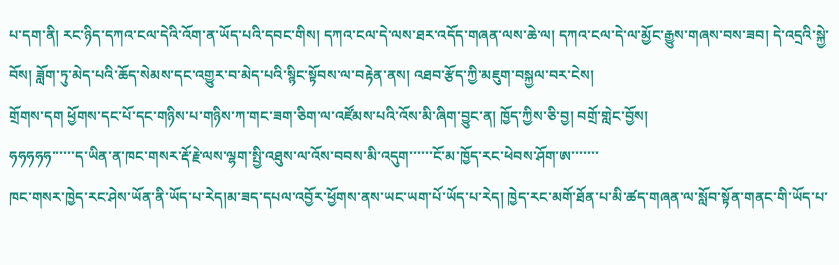པ་དག་ནི། རང་ཉིད་དཀའ་ངལ་དེའི་འོག་ན་ཡོད་པའི་དབང་གིས། དཀའ་ངལ་དེ་ལས་ཐར་འདོད་གཞན་ལས་ཆེ་ལ། དཀའ་ངལ་དེ་ལ་མྱོང་རྒྱུས་གཞས་བས་ཟབ། དེ་འདྲའི་སྐྱེ་བོས། ཟློག་ཏུ་མེད་པའི་ཆོད་སེམས་དང་འགྱུར་བ་མེད་པའི་སྙིང་སྟོབས་ལ་བརྟེན་ནས། འཐབ་རྩོད་ཀྱི་མཇུག་བསྐྱལ་བར་ངེས།
གྲོགས་དག ཕྱོགས་དང་པོ་དང་གཉིས་པ་གཉིས་ཀ་གང་ཟག་ཅིག་ལ་འཛོམས་པའི་འོས་མི་ཞིག་བྱུང་ན། ཁྱོད་ཀྱིས་ཅི་བྱ། བགྲོ་གླེང་བྱོས།
ཧཧཧཧཧ་་་་་་ད་ཡིན་ན་ཁང་གསར་རྡོ་རྗེ་ལས་ལྷག་སྤྱི་འཐུས་ལ་འོས་བབས་མི་འདུག་་་་་་ངོ་མ་ཁྱོད་རང་ཕེབས་ཤོག་ཨ་་་་་་་
ཁང་གསར་ཁྱེད་རང་ཤེས་ཡོན་ནི་ཡོད་པ་རེད།མ་ཟད་དཔལ་འབྱོར་ཕྱོགས་ནས་ཡང་ཡག་པོ་ཡོད་པ་རེད། ཁྱེད་རང་མགོ་ཐོན་པ་མི་ཚད་གཞན་ལ་སློབ་སྟོན་གནང་གི་ཡོད་པ་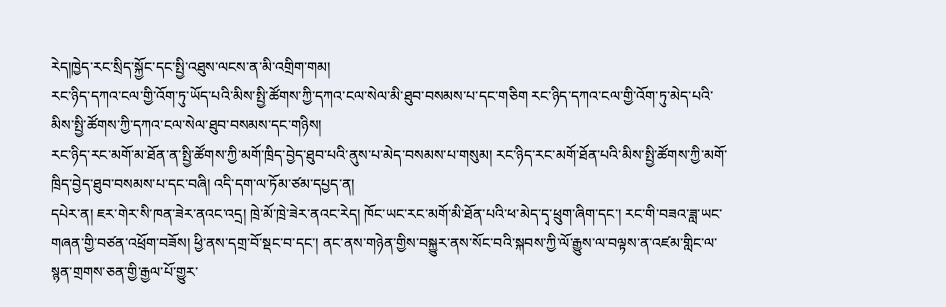རེད།ཁྱེད་རང་སྲིད་སྐྱོང་དང་སྤྱི་འཐུས་ལངས་ན་མི་འགྲིག་གམ།
རང་ཉིད་དཀའ་ངལ་གྱི་འོག་ཏུ་ཡོད་པའི་མིས་སྤྱི་ཚོགས་ཀྱི་དཀའ་ངལ་སེལ་མི་ཐུབ་བསམས་པ་དང་གཅིག རང་ཉིད་དཀའ་ངལ་གྱི་འོག་ཏུ་མེད་པའི་མིས་སྤྱི་ཚོགས་ཀྱི་དཀའ་ངལ་སེལ་ཐུབ་བསམས་དང་གཉིས།
རང་ཉིད་རང་མགོ་མ་ཐོན་ན་སྤྱི་ཚོགས་ཀྱི་མགོ་ཁྲིད་བྱེད་ཐུབ་པའི་ནུས་པ་མེད་བསམས་པ་གསུམ། རང་ཉིད་རང་མགོ་ཐོན་པའི་མིས་སྤྱི་ཚོགས་ཀྱི་མགོ་ཁྲིད་བྱེད་ཐུབ་བསམས་པ་དང་བཞི། འདི་དག་ལ་ཏོམ་ཙམ་དཔྱད་ན།
དཔེར་ན། ཇར་གེར་སི་ཁན་ཟེར་ནའང་འདྲ། ཁྲེ་མོ་ཁྲེ་ཟེར་ནའང་རེད། ཁོང་ཡང་རང་མགོ་མི་ཐོན་པའི་ཕ་མེད་དྭ་ཕྲུག་ཞིག་དང་། རང་གི་བཟའ་ཟླ་ཡང་གཞན་གྱི་བཙན་འཕྲོག་བཟོས། ཕྱི་ནས་དགྲ་བོ་སྡང་བ་དང་། ནང་ནས་གཉེན་གྱིས་བསྐྱུར་ནས་སོང་བའི་སྐབས་ཀྱི་ལོ་རྒྱུས་ལ་བལྟས་ན་འཛམ་གླིང་ལ་སྙན་གྲགས་ཅན་གྱི་རྒྱལ་པོ་གྱུར་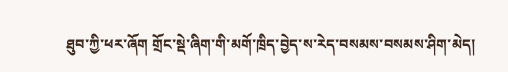ཐུབ་ཀྱི་ཕར་ཞོག གྲོང་སྡེ་ཞིག་གི་མགོ་ཁྲིད་བྱེད་ས་རེད་བསམས་བསམས་ཤིག་མེད།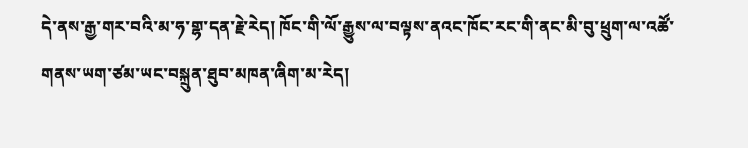དེ་ནས་རྒྱ་གར་བའི་མ་ཧ་གྷ་དན་རྗེ་རེད། ཁོང་གི་ལོ་རྒྱུས་ལ་བལྟས་ནའང་ཁོང་རང་གི་ནང་མི་བུ་ཕྲུག་ལ་འཚོ་གནས་ཡག་ཙམ་ཡང་བསྐྲུན་ཐུབ་མཁན་ཞིག་མ་རེད།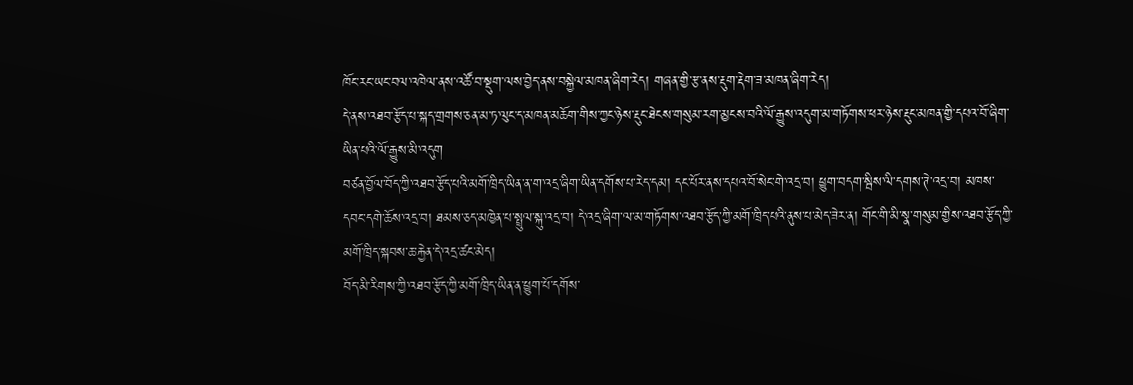ཁོང་རང་ཡང་བལ་འཁེལ་ནས་འཚོ་བ་སྡུག་ལས་བྱེད་ནས་བསྐྱེལ་མཁན་ཞིག་རེད། གཞན་གྱི་རྩ་ནས་རྡུག་རྡེག་ཟ་མཁན་ཞིག་རེད།
དེ་ནས་འཐབ་རྩོད་པ་སྐད་གྲགས་ཅན་མ་ཏ་ལུང་ད་མཁན་མཆོག་གིས་ཀྱང་ཉེས་རྡུང་ཐེངས་གསུམ་རག་མྱངས་བའི་ལོ་རྒྱུས་འདུག་མ་གཏོགས་ཕར་ཉེས་རྡུང་མཁན་གྱི་དཔའ་བོ་ཞིག་ཡིན་པའི་ལོ་རྒྱུས་མི་འདུག
བཙན་བྱོལ་བོད་ཀྱི་འཐབ་རྩོད་པའི་མགོ་ཁྲིད་ཡིན་ན་ག་འདྲ་ཞིག་ཡིན་དགོས་པ་རེད་དམ། དང་པོར་ནས་དཔའ་བོ་སེང་གེ་འདྲ་བ། ཕྱུག་བདག་སྦིས་ལི་དགས་ཊེ་འདྲ་བ། མཁས་དབང་དགེ་ཆོས་འདྲ་བ། ཐམས་ཅད་མཁྱེན་པ་སྤྲུལ་སྐུ་འདྲ་བ། དེ་འདྲ་ཞིག་ལ་མ་གཏོགས་འཐབ་རྩོད་ཀྱི་མགོ་ཁྲིད་པའི་ནུས་པ་མེད་ཟེར་ན། གོང་གི་མི་སྣ་གསུམ་གྱིས་འཐབ་རྩོད་ཀྱི་མགོ་ཁྲིད་སྐབས་ཆ་རྐྱེན་དེ་འདྲ་ཚང་མེད།
བོད་མི་རིགས་ཀྱི་འཐབ་རྩོད་ཀྱི་མགོ་ཁྲིད་ཡིན་ན་ཕྱུག་པོ་དགོས་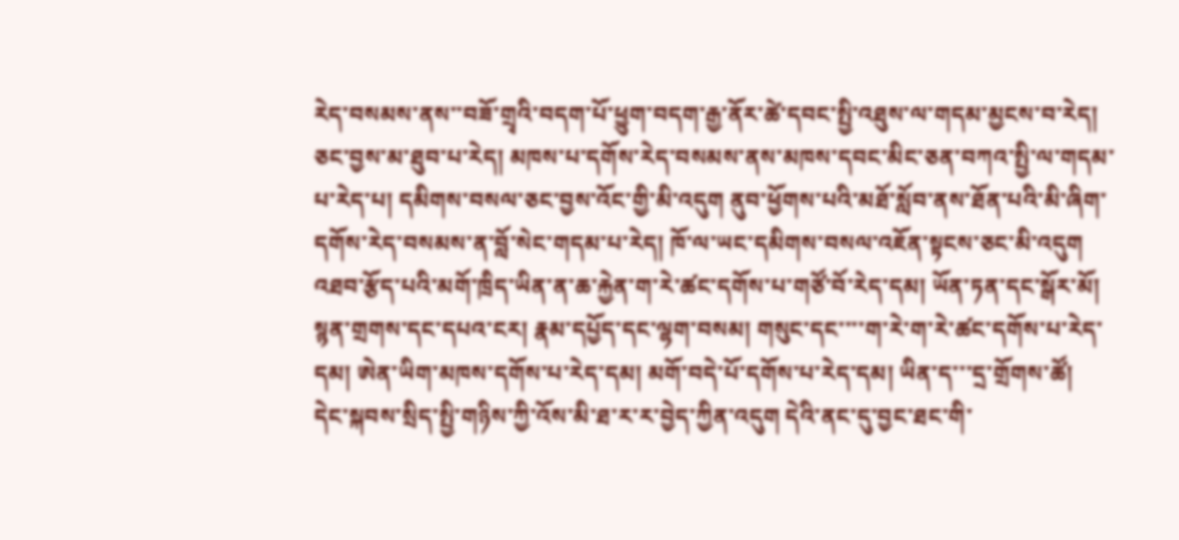རེད་བསམས་ནས་་བཟོ་གྲྭའི་བདག་པོ་ཕྱུག་བདག་རྒྱ་ནོར་ཚེ་དབང་སྤྱི་འཐུས་ལ་གདམ་མྱངས་བ་རེད། ཅང་བྱས་མ་ཐུབ་པ་རེད། མཁས་པ་དགོས་རེད་བསམས་ནས་མཁས་དབང་མིང་ཅན་བཀའ་སྤྱི་ལ་གདམ་པ་རེད་པ། དམིགས་བསལ་ཅང་བྱས་འོང་གྱི་མི་འདུག ནུབ་ཕྱོགས་པའི་མཐོ་སློབ་ནས་ཐོན་པའི་མི་ཞིག་དགོས་རེད་བསམས་ན་བློ་སེང་གདམ་པ་རེད། ཁོ་ལ་ཡང་དམིགས་བསལ་འཇོན་སྟངས་ཅང་མི་འདུག
འཐབ་རྩོད་པའི་མགོ་ཁྲིད་ཡིན་ན་ཆ་རྐྱེན་ག་རེ་ཚང་དགོས་པ་གཙོ་བོ་རེད་དམ། ཡོན་ཏན་དང་སྒོར་མོ། སྙན་གྲགས་དང་དཔའ་ངར། རྣམ་དཔྱོད་དང་ལྷག་བསམ། གསུང་དང་་་་ག་རེ་ག་རེ་ཚང་དགོས་པ་རེད་དམ། ཨེན་ཡིག་མཁས་དགོས་པ་རེད་དམ། མགོ་བདེ་པོ་དགོས་པ་རེད་དམ། ཡིན་ད་་་དྲ་གྲོགས་ཚོ།
དེང་སྐབས་སྲིད་སྤྱི་གཉིས་ཀྱི་འོས་མི་ཐ་ར་ར་བྱེད་ཀྱིན་འདུག དེའི་ནང་དུ་བྱང་ཐང་གི་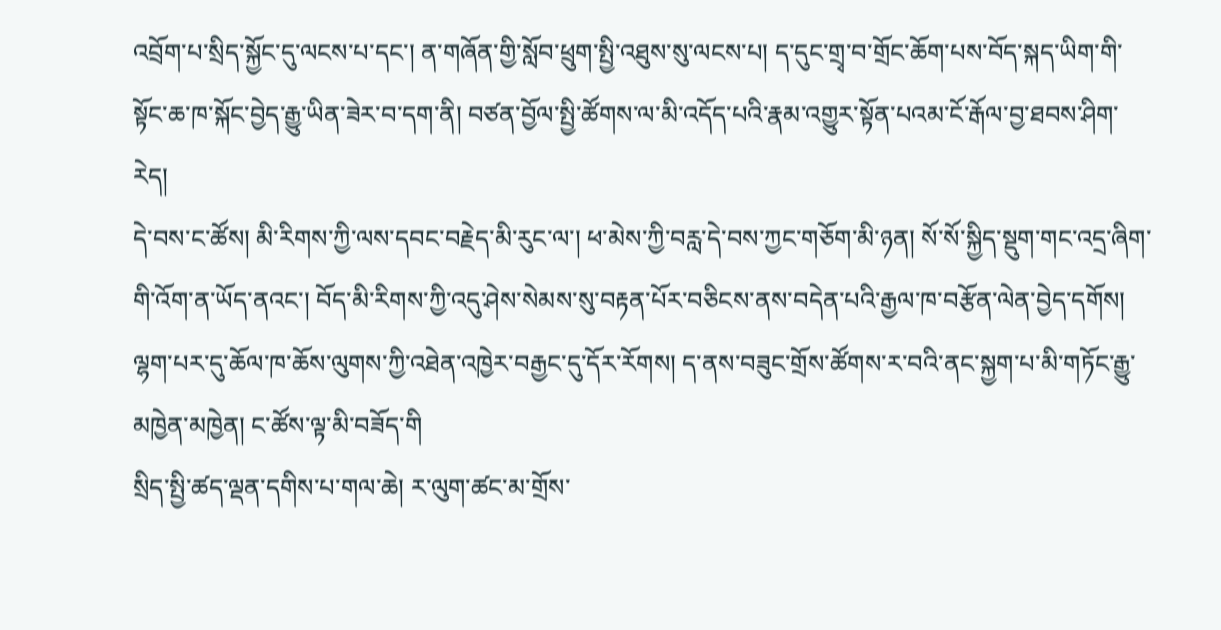འབྲོག་པ་སྲིད་སྐྱོང་དུ་ལངས་པ་དང་། ན་གཞོན་གྱི་སློབ་ཕྲུག་སྤྱི་འཐུས་སུ་ལངས་པ། ད་དུང་གྲྭ་བ་གྲོང་ཆོག་པས་བོད་སྐད་ཡིག་གི་སྟོང་ཆ་ཁ་སྐོང་བྱེད་རྒྱུ་ཡིན་ཟེར་བ་དག་ནི། བཙན་བྱོལ་སྤྱི་ཚོགས་ལ་མི་འདོད་པའི་རྣམ་འགྱུར་སྟོན་པའམ་ངོ་རྒོལ་བྱ་ཐབས་ཤིག་རེད།
དེ་བས་ང་ཚོས། མི་རིགས་ཀྱི་ལས་དབང་བརྗེད་མི་རུང་ལ་། ཕ་མེས་ཀྱི་བརླ་དེ་བས་ཀྱང་གཅོག་མི་ཉན། སོ་སོ་སྐྱིད་སྡུག་གང་འདྲ་ཞིག་གི་འོག་ན་ཡོད་ནའང་། བོད་མི་རིགས་ཀྱི་འདུ་ཤེས་སེམས་སུ་བརྟན་པོར་བཅིངས་ནས་བདེན་པའི་རྒྱལ་ཁ་བརྩོན་ལེན་བྱེད་དགོས། ལྷག་པར་དུ་ཆོལ་ཁ་ཆོས་ལུགས་ཀྱི་འཐེན་འཁྱེར་བརྒྱང་དུ་དོར་རོགས། ད་ནས་བཟུང་གྲོས་ཚོགས་ར་བའི་ནང་སྐྱག་པ་མི་གཏོང་རྒྱུ་མཁྱེན་མཁྱེན། ང་ཚོས་ལྟ་མི་བཟོད་གི
སྲིད་སྤྱི་ཚད་ལྡན་དགིས་པ་གལ་ཆེ། ར་ལུག་ཚང་མ་གྲོས་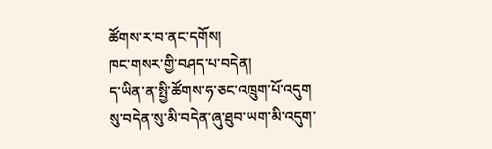ཚོགས་ར་བ་ནང་དགོས།
ཁང་གསར་གྱི་བཤད་པ་བདེན།
ད་ཡིན་ན་སྤྱི་ཚོགས་ཧ་ཅང་འཁྲུག་པོ་འདུག སུ་བདེན་སུ་མི་བདེན་ཞུ་ཐུབ་ཡག་མི་འདུག་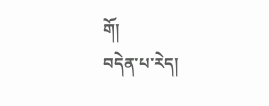གོ།
བདེན་པ་རེད།